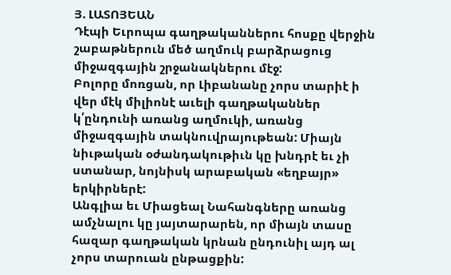Յ. ԼԱՏՈՅԵԱՆ
Դէպի Եւրոպա գաղթականներու հոսքը վերջին շաբաթներուն մեծ աղմուկ բարձրացուց միջազգային շրջանակներու մէջ:
Բոլորը մոռցան, որ Լիբանանը չորս տարիէ ի վեր մէկ միլիոնէ աւելի գաղթականներ կ՛ընդունի առանց աղմուկի, առանց միջազգային տակնուվրայութեան: Միայն նիւթական օժանդակութիւն կը խնդրէ եւ չի ստանար, նոյնիսկ արաբական «եղբայր» երկիրներէ:
Անգլիա եւ Միացեալ Նահանգները առանց ամչնալու կը յայտարարեն, որ միայն տասը հազար գաղթական կրնան ընդունիլ այդ ալ չորս տարուան ընթացքին: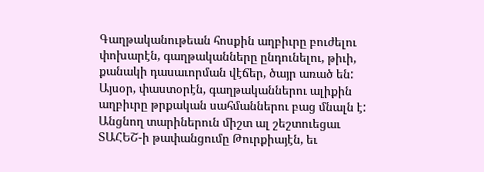Գաղթականութեան հոսքին աղբիւրը բուժելու փոխարէն, գաղթականները ընդունելու, թիւի, քանակի դասաւորման վէճեր, ծայր առած են: Այսօր, փաստօրէն, գաղթականներու ալիքին աղբիւրը թրքական սահմաններու բաց մնալն է: Անցնող տարիներուն միշտ ալ շեշտուեցաւ ՏԱՀԵՇ-ի թափանցումը Թուրքիայէն, եւ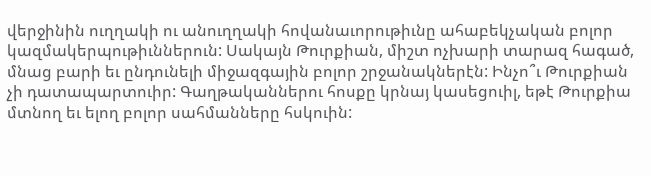վերջինին ուղղակի ու անուղղակի հովանաւորութիւնը ահաբեկչական բոլոր կազմակերպութիւններուն: Սակայն Թուրքիան, միշտ ոչխարի տարազ հագած, մնաց բարի եւ ընդունելի միջազգային բոլոր շրջանակներէն: Ինչո՞ւ Թուրքիան չի դատապարտուիր: Գաղթականներու հոսքը կրնայ կասեցուիլ, եթէ Թուրքիա մտնող եւ ելող բոլոր սահմանները հսկուին: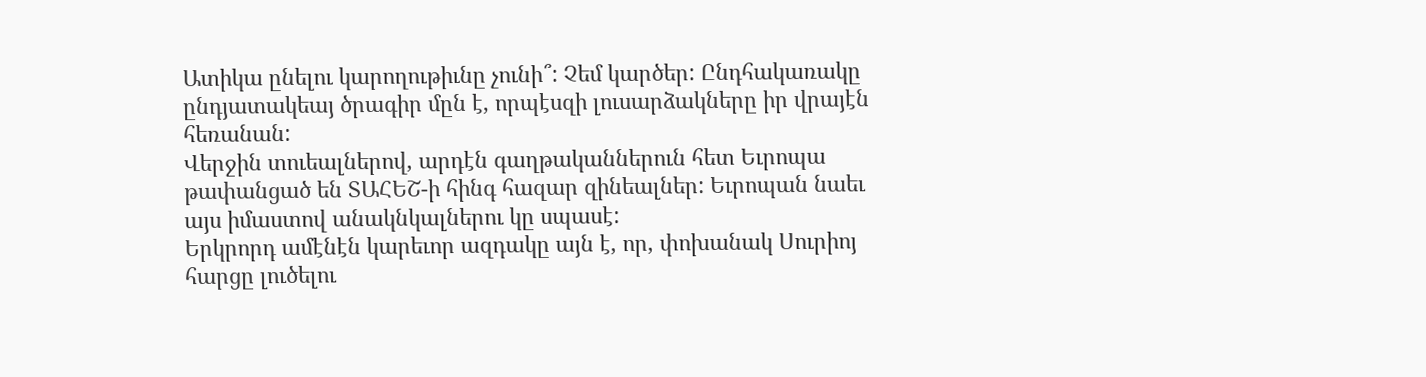Ատիկա ընելու կարողութիւնը չունի՞: Չեմ կարծեր: Ընդհակառակը ընդյատակեայ ծրագիր մըն է, որպէսզի լուսարձակները իր վրայէն հեռանան:
Վերջին տուեալներով, արդէն գաղթականներուն հետ Եւրոպա թափանցած են ՏԱՀԵՇ-ի հինգ հազար զինեալներ: Եւրոպան նաեւ այս իմաստով անակնկալներու կը սպասէ:
Երկրորդ ամէնէն կարեւոր ազդակը այն է, որ, փոխանակ Սուրիոյ հարցը լուծելու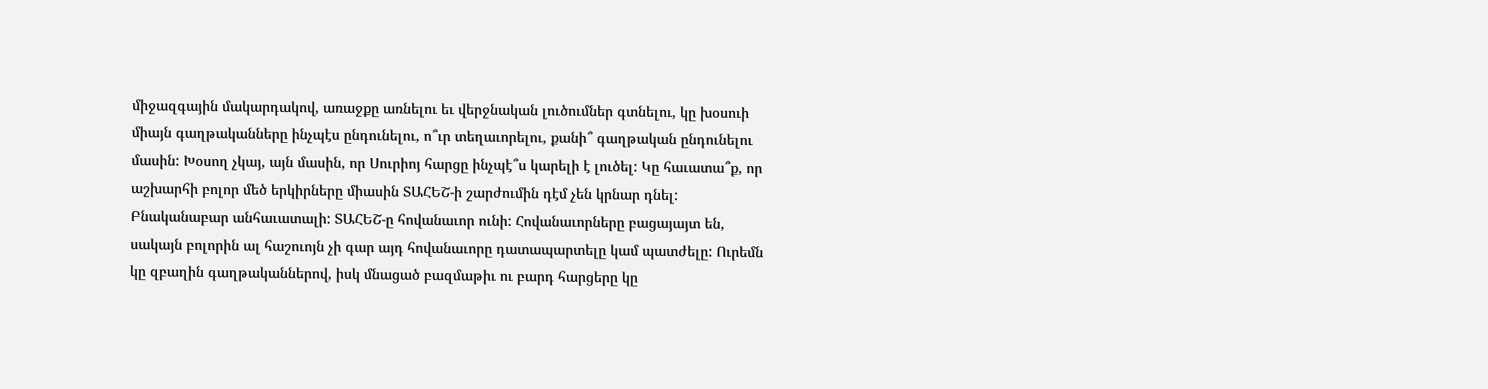միջազգային մակարդակով, առաջքը առնելու եւ վերջնական լուծումներ գտնելու, կը խօսուի միայն գաղթականները ինչպէս ընդունելու, ո՞ւր տեղաւորելու, քանի՞ գաղթական ընդունելու մասին: Խօսող չկայ, այն մասին, որ Սուրիոյ հարցը ինչպէ՞ս կարելի է լուծել: Կը հաւատա՞ք, որ աշխարհի բոլոր մեծ երկիրները միասին ՏԱՀԵՇ-ի շարժումին դէմ չեն կրնար դնել: Բնականաբար անհաւատալի: ՏԱՀԵՇ-ը հովանաւոր ունի: Հովանաւորները բացայայտ են, սակայն բոլորին ալ հաշուոյն չի գար այդ հովանաւորը դատապարտելը կամ պատժելը: Ուրեմն կը զբաղին գաղթականներով, իսկ մնացած բազմաթիւ ու բարդ հարցերը կը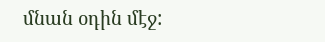մնան օդին մէջ: